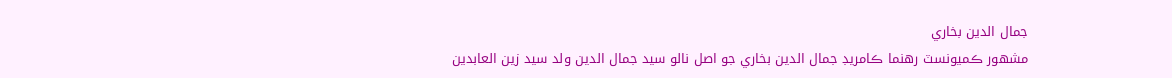جمال الدين بخاري
مشهور ڪميونسٽ رهنما ڪامريڊ جمال الدين بخاري جو اصل نالو سيد جمال الدين ولد سيد زين العابدين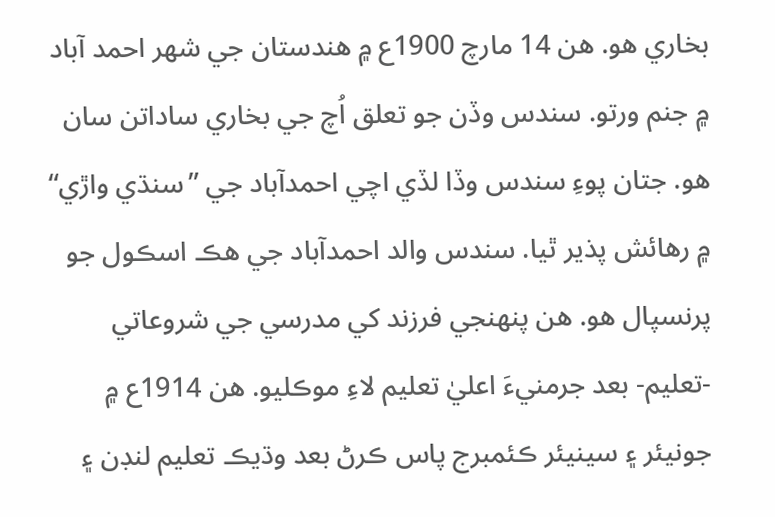بخاري هو. هن 14 مارچ 1900ع ۾ هندستان جي شهر احمد آباد ۾ جنم ورتو. سندس وڏن جو تعلق اُچ جي بخاري ساداتن سان هو. جتان پوءِ سندس وڏا لڏي اچي احمدآباد جي ”سنڌي واڙي“ ۾ رهائش پذير ٿيا. سندس والد احمدآباد جي هڪ اسڪول جو پرنسپال هو. هن پنهنجي فرزند کي مدرسي جي شروعاتي -تعليم- بعد جرمنيءَ اعليٰ تعليم لاءِ موڪليو. هن 1914ع ۾ جونيئر ۽ سينيئر ڪئمبرج پاس ڪرڻ بعد وڌيڪ تعليم لنڊن ۽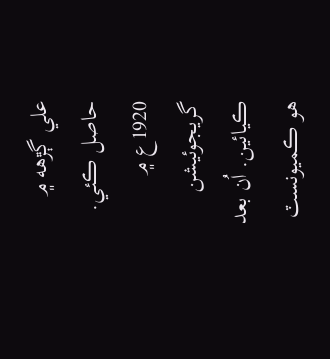علي ڳڙهه ۾ حاصل ڪئي. 1920ع ۾ گريجوئيشن ڪيائين. اُن بعد هو ڪميونسٽ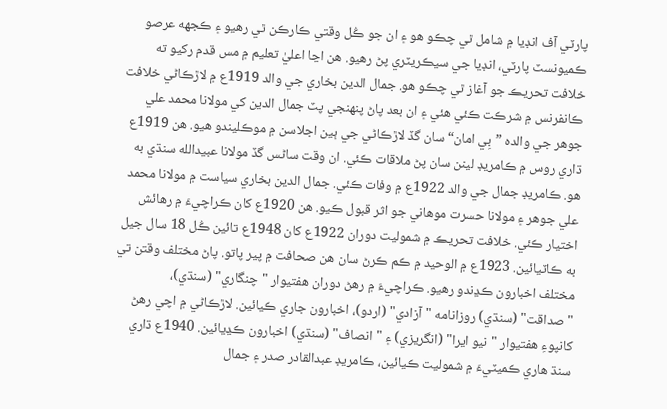پارٽي آف انڊيا ۾ شامل ٿي چڪو هو ۽ ان جو ڪُل وقتي ڪارڪن ٿي رهيو ۽ ڪجهه عرصو ڪميونسٽ پارٽي، انڊيا جي سيڪريٽري پڻ رهيو. هن اڃا اعليٰ تعليم ۾ مس قدم رکيو ته خلافت تحريڪ جو آغاز ٿي چڪو هو. جمال الدين بخاري جي والد 1919ع ۾ لاڙڪاڻي خلافت ڪانفرنس ۾ شرڪت ڪئي هئي ۽ ان بعد پاڻ پنهنجي پٽ جمال الدين کي مولانا محمد علي جوهر جي والده ”بِي امان“ سان گڏ لاڙڪاڻي جي ٻين اجلاسن ۾ موڪليندو هيو. هن 1919ع ڌاري روس ۾ ڪامريڊ لينن سان پڻ ملاقات ڪئي. ان وقت ساڻس گڏ مولانا عبيدالله سنڌي به هو. ڪامريڊ جمال جي والد 1922ع ۾ وفات ڪئي. جمال الدين بخاري سياست ۾ مولانا محمد علي جوهر ۽ مولانا حسرت موهاني جو اثر قبول ڪيو. هن 1920ع کان ڪراچيءَ ۾ رهائش اختيار ڪئي. خلافت تحريڪ ۾ شموليت دوران 1922ع کان 1948ع تائين ڪُل 18 سال جيل به ڪاٽيائين. 1923ع ۾ الوحيد ۾ ڪم ڪرڻ سان هن صحافت ۾ پير پاتو. پاڻ مختلف وقتن تي مختلف اخبارون ڪڍندو رهيو. ڪراچيءَ ۾ رهڻ دوران هفتيوار "چنگاري" (سنڌي)، "صداقت" (سنڌي) روزانامه "آزادي" (اردو)، اخبارون جاري ڪيائين. لاڙڪاڻي ۾ اچي رهڻ کانپوءِ هفتيوار "نيو ايرا" (انگريزي) ۽ "انصاف" (سنڌي) اخبارون ڪڍيائين. 1940ع ڌاري سنڌ هاري ڪميٽيءَ ۾ شموليت ڪيائين، ڪامريڊ عبدالقادر صدر ۽ جمال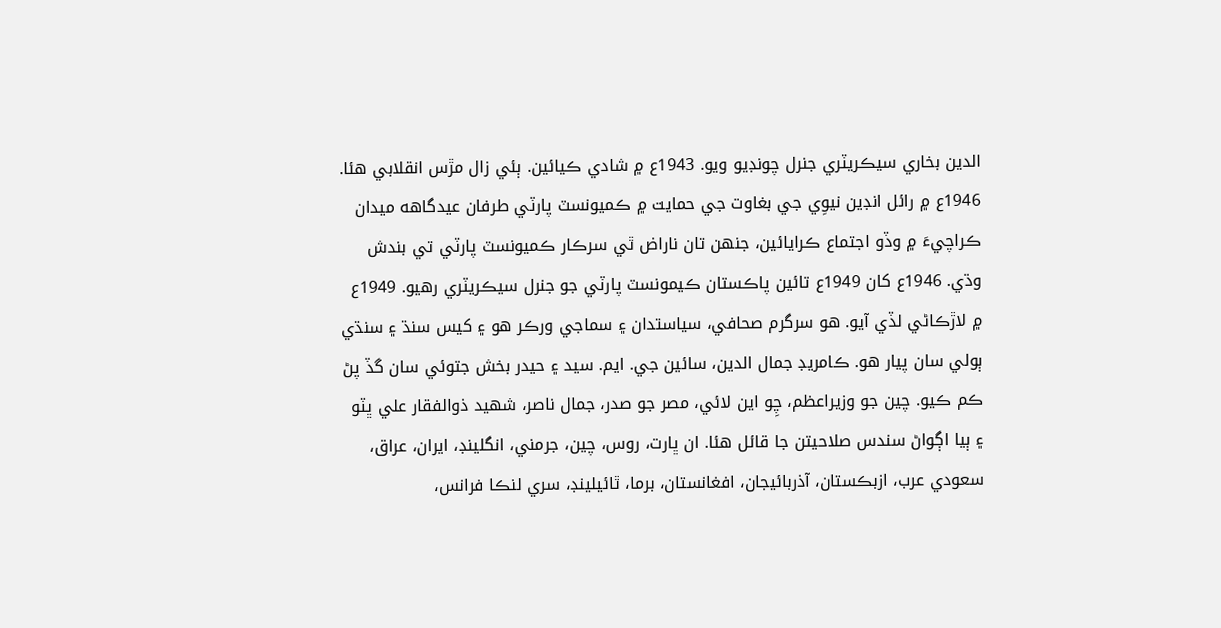الدين بخاري سيڪريٽري جنرل چونڊيو ويو. 1943ع ۾ شادي ڪيائين. ٻئي زال مڙس انقلابي هئا. 1946ع ۾ رائل انڊين نيوِي جي بغاوت جي حمايت ۾ ڪميونسٽ پارٽي طرفان عيدگاهه ميدان ڪراچيءَ ۾ وڏو اجتماع ڪرايائين، جنهن تان ناراض ٿي سرڪار ڪميونسٽ پارٽي تي بندش وڌي. 1946ع کان 1949ع تائين پاڪستان ڪيمونسٽ پارٽي جو جنرل سيڪريٽري رهيو. 1949ع ۾ لاڙڪاڻي لڏي آيو. هو سرگرم صحافي، سياستدان ۽ سماجي ورڪر هو ۽ کيس سنڌ ۽ سنڌي ٻولي سان پيار هو. ڪامريڊ جمال الدين، سائين جي. ايم. سيد ۽ حيدر بخش جتوئي سان گڏ پڻ ڪم ڪيو. چين جو وزيراعظم، چِو اين لائي، مصر جو صدر، جمال ناصر، شهيد ذوالفقار علي ڀٽو ۽ ٻيا اڳواڻ سندس صلاحيتن جا قائل هئا. ان ڀارت، روس، چين، جرمني، انگلينڊ، ايران، عراق، سعودي عرب، ازبڪستان، آذربائيجان، افغانستان، برما، ٿائيلينڊ، سري لنڪا فرانس،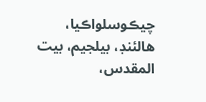چيڪوسلواڪيا، هالئنڊ، بيلجيم، بيت المقدس،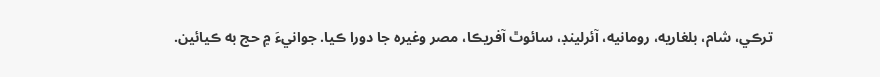ترڪي، شام، بلغاريه، رومانيه، آئرلينڊ، سائوٿ آفريڪا، مصر وغيره جا دورا ڪيا. جوانيءَ ۾ حج به ڪيائين.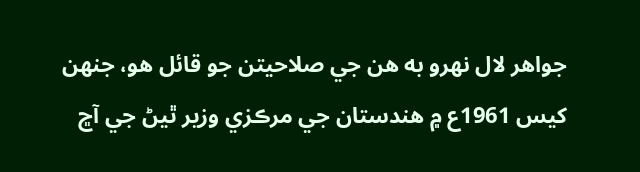جواهر لال نهرو به هن جي صلاحيتن جو قائل هو، جنهن کيس 1961ع ۾ هندستان جي مرڪزي وزير ٿيڻ جي آڇ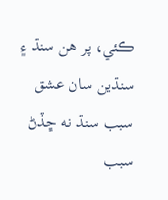ڪئي، پر هن سنڌ ۽ سنڌين سان عشق سبب سنڌ نه ڇڏڻ سبب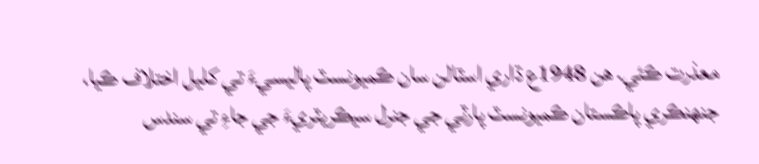معذرت ڪئي. هن 1948ع ڌاري اسٽالن سان ڪميونسٽ پاليسيءَ تي کليل اختلاف ڪيا، جنهنڪري پاڪستان ڪميونسٽ پارٽي جي جنرل سيڪريٽريءَ جي جاءِ تي سندس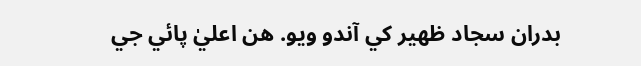بدران سجاد ظهير کي آندو ويو. هن اعليٰ پائي جي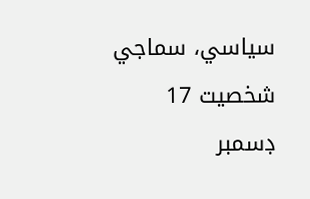سياسي، سماجي شخصيت 17 ڊسمبر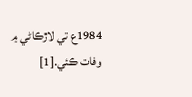1984ع تي لاڙڪاڻي ۾ وفات ڪئي.[1]